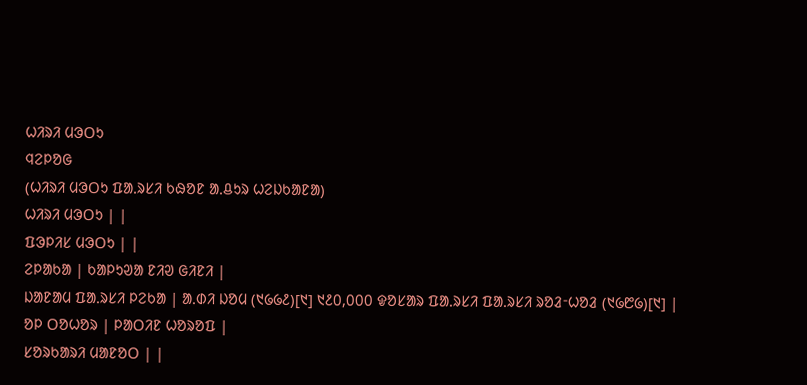ᱦᱤᱨᱤ ᱢᱳᱛᱩ
ᱧᱮᱞᱚᱜ
(ᱦᱤᱨᱤ ᱢᱳᱛᱩ ᱯᱟᱹᱨᱥᱤ ᱠᱷᱚᱱ ᱟᱹᱪᱩᱨ ᱦᱮᱡᱠᱟᱱᱟ)
ᱦᱤᱨᱤ ᱢᱳᱛᱩ | |
ᱯᱳᱞᱤᱥ ᱢᱳᱛᱩ | |
ᱮᱞᱟᱠᱟ | ᱠᱟᱞᱩᱣᱟ ᱱᱤᱣ ᱜᱤᱱᱤ |
ᱡᱟᱱᱟᱢ ᱯᱟᱹᱨᱥᱤ ᱞᱮᱠᱟ | ᱟᱹᱰᱤ ᱡᱚᱢ (᱑᱙᱙᱒)[᱑] ᱑᱒᱐,᱐᱐᱐ ᱫᱚᱥᱟᱨ ᱯᱟᱹᱨᱥᱤ ᱯᱟᱹᱨᱥᱤ ᱨᱚᱲᱼᱦᱚᱲ (᱑᱙᱘᱙)[᱑] |
ᱚᱞ ᱛᱚᱦᱚᱨ | ᱞᱟᱛᱤᱱ ᱦᱚᱨᱚᱯ |
ᱥᱚᱨᱠᱟᱨᱤ ᱢᱟᱱᱚᱛ | |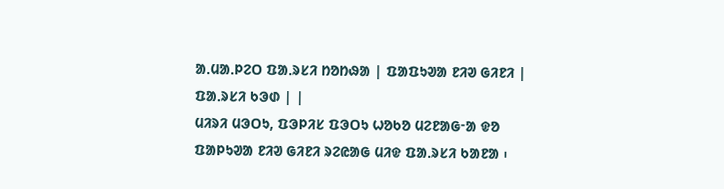ᱟᱹᱢᱟᱹᱞᱮᱛ ᱯᱟᱹᱨᱥᱤ ᱴᱚᱴᱷᱟ | ᱯᱟᱯᱩᱣᱟ ᱱᱤᱣ ᱜᱤᱱᱤ |
ᱯᱟᱹᱨᱥᱤ ᱠᱳᱰ | |
ᱢᱤᱨᱤ ᱢᱳᱛᱩ, ᱯᱳᱞᱤᱥ ᱯᱳᱛᱩ ᱦᱚᱠᱚ ᱢᱮᱱᱟᱜᱼᱟ ᱫᱚ ᱯᱟᱞᱩᱣᱟ ᱱᱤᱣ ᱜᱤᱱᱤ ᱨᱮᱭᱟᱜ ᱢᱤᱫ ᱯᱟᱹᱨᱥᱤ ᱠᱟᱱᱟ ᱾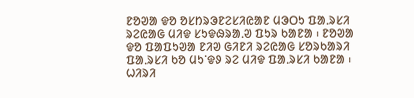ᱱᱚᱣᱟ ᱫᱚ ᱚᱥᱴᱨᱳᱱᱮᱥᱤᱭᱟᱱ ᱢᱳᱛᱩ ᱯᱟᱹᱨᱥᱤ ᱨᱮᱭᱟᱜ ᱢᱤᱫ ᱥᱩᱫᱷᱨᱟᱹᱣ ᱯᱩᱨ ᱠᱟᱱᱟ ᱾ ᱱᱚᱣᱟ ᱫᱚ ᱯᱟᱯᱩᱣᱟ ᱱᱤᱣ ᱜᱤᱱᱤ ᱨᱮᱭᱟᱜ ᱥᱚᱨᱠᱟᱨᱤ ᱯᱟᱹᱨᱥᱤ ᱠᱚ ᱢᱩᱸᱫᱽ ᱨᱮ ᱢᱤᱫ ᱯᱟᱹᱨᱥᱤ ᱠᱟᱱᱟ ᱾
ᱦᱤᱨᱤ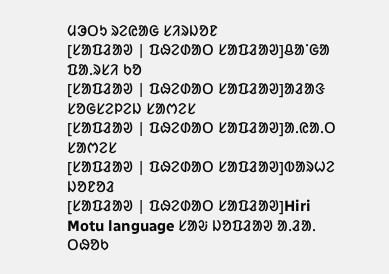ᱢᱳᱛᱩ ᱨᱮᱭᱟᱜ ᱥᱤᱨᱡᱚᱱ
[ᱥᱟᱯᱲᱟᱣ | ᱯᱷᱮᱰᱟᱛ ᱥᱟᱯᱲᱟᱣ]ᱪᱟᱸᱜᱟ ᱯᱟᱹᱨᱥᱤ ᱠᱚ
[ᱥᱟᱯᱲᱟᱣ | ᱯᱷᱮᱰᱟᱛ ᱥᱟᱯᱲᱟᱣ]ᱟᱲᱟᱝ ᱥᱚᱜᱥᱮᱞᱮᱡ ᱥᱟᱬᱮᱥ
[ᱥᱟᱯᱲᱟᱣ | ᱯᱷᱮᱰᱟᱛ ᱥᱟᱯᱲᱟᱣ]ᱟᱹᱭᱟᱹᱛ ᱥᱟᱬᱮᱥ
[ᱥᱟᱯᱲᱟᱣ | ᱯᱷᱮᱰᱟᱛ ᱥᱟᱯᱲᱟᱣ]ᱵᱟᱨᱦᱮ ᱡᱚᱱᱚᱲ
[ᱥᱟᱯᱲᱟᱣ | ᱯᱷᱮᱰᱟᱛ ᱥᱟᱯᱲᱟᱣ]Hiri Motu language ᱥᱟᱶ ᱡᱚᱯᱲᱟᱣ ᱟᱹᱲᱟᱹ ᱛᱷᱚᱠ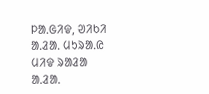ᱞᱟᱹᱜᱤᱫ, ᱣᱤᱠᱤ ᱟᱹᱲᱟᱹ ᱢᱩᱨᱟᱹᱭ ᱢᱤᱫ ᱨᱟᱲᱟ ᱟᱹᱲᱟᱹ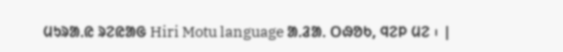ᱢᱩᱨᱟᱹᱭ ᱨᱮᱭᱟᱜ Hiri Motu language ᱟᱹᱲᱟᱹ ᱛᱷᱚᱠ, ᱧᱮᱞ ᱢᱮ ᱾ |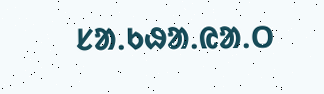ᱥᱟᱹᱠᱷᱟᱹᱭᱟᱹᱛ